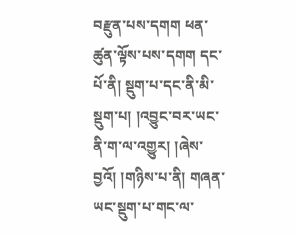བརྫུན་པས་དགག ཕན་ཚུན་ལྟོས་པས་དགག དང་པོ་ནི། སྡུག་པ་དང་ནི་མི་སྡུག་པ། །འབྱུང་བར་ཡང་ནི་ག་ལ་འགྱུར། །ཞེས་བྱའོ། །གཉིས་པ་ནི། གཞན་ཡང་སྡུག་པ་གང་ལ་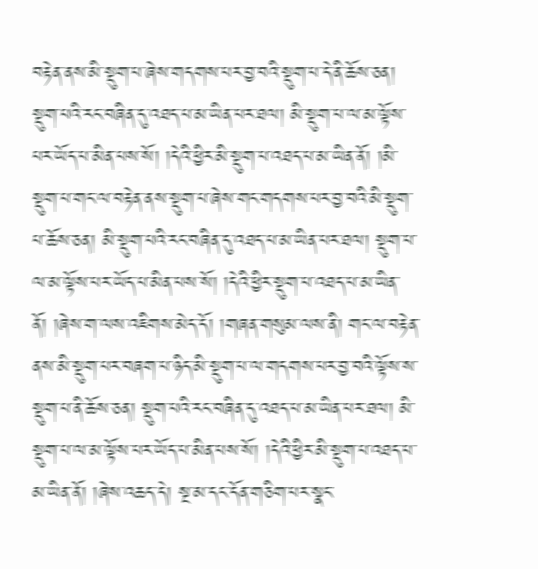བརྟེན་ནས་མི་སྡུག་པ་ཞེས་གདགས་པར་བྱ་བའི་སྡུག་པ་དེ་ནི་ཆོས་ཅན། སྡུག་པའི་རང་བཞིན་དུ་འཐད་པ་མ་ཡིན་པར་ཐལ། མི་སྡུག་པ་ལ་མ་ལྟོས་པར་ཡོད་པ་མིན་པས་སོ། །དེའི་ཕྱིར་མི་སྡུག་པ་འཐད་པ་མ་ཡིན་ནོ། །མི་སྡུག་པ་གང་ལ་བརྟེན་ནས་སྡུག་པ་ཞེས་གང་གདགས་པར་བྱ་བའི་མི་སྡུག་པ་ཆོས་ཅན། མི་སྡུག་པའི་རང་བཞིན་དུ་འཐད་པ་མ་ཡིན་པར་ཐལ། སྡུག་པ་ལ་མ་ལྟོས་པར་ཡོད་པ་མིན་པས་སོ། །དེའི་ཕྱིར་སྡུག་པ་འཐད་པ་མ་ཡིན་ནོ། །ཞེས་ག་ལས་འཇིགས་མེད་དོ། །གཞན་གསུམ་ལས་ནི། གང་ལ་བརྟེན་ནས་མི་སྡུག་པར་བཞག་པ་ཉིད་མི་སྡུག་པ་ལ་གདགས་པར་བྱ་བའི་ལྟོས་ས་སྡུག་པ་ནི་ཆོས་ཅན། སྡུག་པའི་རང་བཞིན་དུ་འཐད་པ་མ་ཡིན་པར་ཐལ། མི་སྡུག་པ་ལ་མ་ལྟོས་པར་ཡོད་པ་མིན་པས་སོ། །དེའི་ཕྱིར་མི་སྡུག་པ་འཐད་པ་མ་ཡིན་ནོ། །ཞེས་འཆད་དེ། སྔ་མ་དང་དོན་གཅིག་པར་སྣང་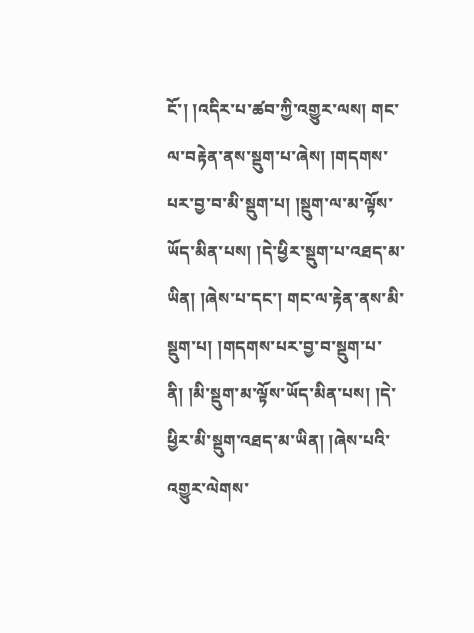ངོ་། །འདིར་པ་ཚབ་ཀྱི་འགྱུར་ལས། གང་ལ་བརྟེན་ནས་སྡུག་པ་ཞེས། །གདགས་པར་བྱ་བ་མི་སྡུག་པ། །སྡུག་ལ་མ་ལྟོས་ཡོད་མིན་པས། །དེ་ཕྱིར་སྡུག་པ་འཐད་མ་ཡིན། །ཞེས་པ་དང་། གང་ལ་རྟེན་ནས་མི་སྡུག་པ། །གདགས་པར་བྱ་བ་སྡུག་པ་ནི། །མི་སྡུག་མ་ལྟོས་ཡོད་མིན་པས། །དེ་ཕྱིར་མི་སྡུག་འཐད་མ་ཡིན། །ཞེས་པའི་འགྱུར་ལེགས་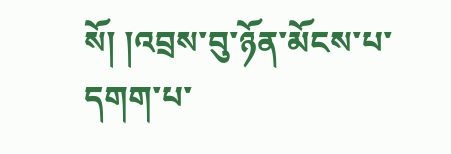སོ། །འབྲས་བུ་ཉོན་མོངས་པ་དགག་པ་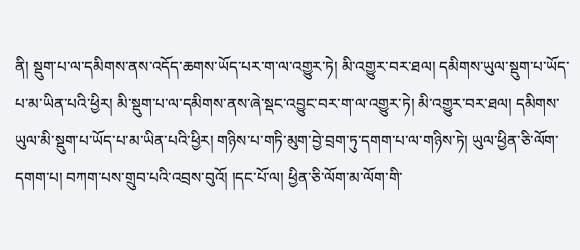ནི། སྡུག་པ་ལ་དམིགས་ནས་འདོད་ཆགས་ཡོད་པར་ག་ལ་འགྱུར་ཏེ། མི་འགྱུར་བར་ཐལ། དམིགས་ཡུལ་སྡུག་པ་ཡོད་པ་མ་ཡིན་པའི་ཕྱིར། མི་སྡུག་པ་ལ་དམིགས་ནས་ཞེ་སྡང་འབྱུང་བར་ག་ལ་འགྱུར་ཏེ། མི་འགྱུར་བར་ཐལ། དམིགས་ཡུལ་མི་སྡུག་པ་ཡོད་པ་མ་ཡིན་པའི་ཕྱིར། གཉིས་པ་གཏི་མུག་བྱེ་བྲག་ཏུ་དགག་པ་ལ་གཉིས་ཏེ། ཡུལ་ཕྱིན་ཅི་ལོག་དགག་པ། བཀག་པས་གྲུབ་པའི་འབྲས་བུའོ། །དང་པོ་ལ། ཕྱིན་ཅི་ལོག་མ་ལོག་གི་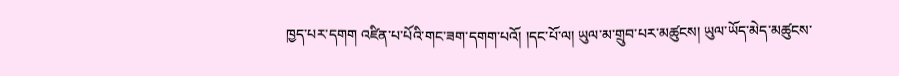ཁྱད་པར་དགག འཛིན་པ་པོའི་གང་ཟག་དགག་པའོ། །དང་པོ་ལ། ཡུལ་མ་གྲུབ་པར་མཚུངས། ཡུལ་ཡོད་མེད་མཚུངས་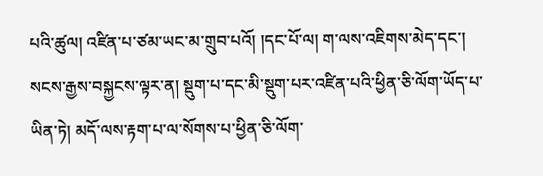པའི་ཚུལ། འཛིན་པ་ཙམ་ཡང་མ་གྲུབ་པའོ། །དང་པོ་ལ། ག་ལས་འཇིགས་མེད་དང་། སངས་རྒྱས་བསྐྱངས་ལྟར་ན། སྡུག་པ་དང་མི་སྡུག་པར་འཛིན་པའི་ཕྱིན་ཅི་ལོག་ཡོད་པ་ཡིན་ཏེ། མདོ་ལས་རྟག་པ་ལ་སོགས་པ་ཕྱིན་ཅི་ལོག་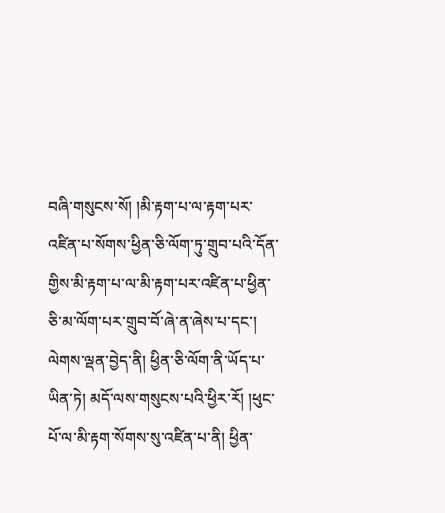བཞི་གསུངས་སོ། །མི་རྟག་པ་ལ་རྟག་པར་འཛིན་པ་སོགས་ཕྱིན་ཅི་ལོག་ཏུ་གྲུབ་པའི་དོན་གྱིས་མི་རྟག་པ་ལ་མི་རྟག་པར་འཛིན་པ་ཕྱིན་ཅི་མ་ལོག་པར་གྲུབ་བོ་ཞེ་ན་ཞེས་པ་དང་། ལེགས་ལྡན་བྱེད་ནི། ཕྱིན་ཅི་ལོག་ནི་ཡོད་པ་ཡིན་ཏེ། མདོ་ལས་གསུངས་པའི་ཕྱིར་རོ། །ཕུང་པོ་ལ་མི་རྟག་སོགས་སུ་འཛིན་པ་ནི། ཕྱིན་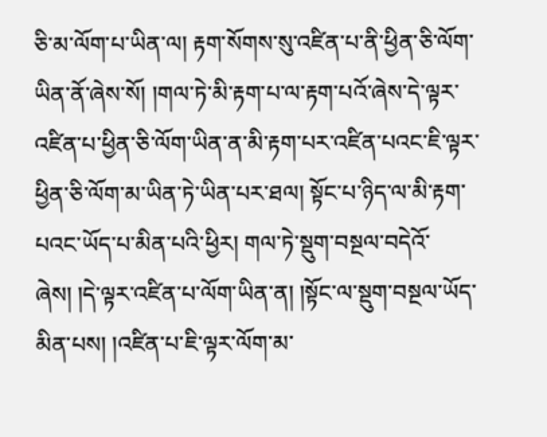ཅི་མ་ལོག་པ་ཡིན་ལ། རྟག་སོགས་སུ་འཛིན་པ་ནི་ཕྱིན་ཅི་ལོག་ཡིན་ནོ་ཞེས་སོ། །གལ་ཏེ་མི་རྟག་པ་ལ་རྟག་པའོ་ཞེས་དེ་ལྟར་འཛིན་པ་ཕྱིན་ཅི་ལོག་ཡིན་ན་མི་རྟག་པར་འཛིན་པའང་ཇི་ལྟར་ཕྱིན་ཅི་ལོག་མ་ཡིན་ཏེ་ཡིན་པར་ཐལ། སྟོང་པ་ཉིད་ལ་མི་རྟག་པའང་ཡོད་པ་མིན་པའི་ཕྱིར། གལ་ཏེ་སྡུག་བསྔལ་བདེའོ་ཞེས། །དེ་ལྟར་འཛིན་པ་ལོག་ཡིན་ན། །སྟོང་ལ་སྡུག་བསྔལ་ཡོད་མིན་པས། །འཛིན་པ་ཇི་ལྟར་ལོག་མ་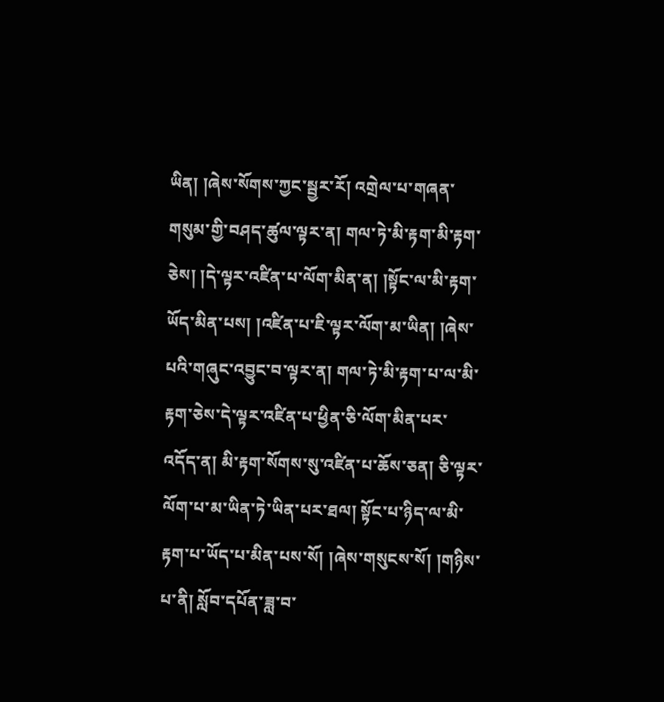ཡིན། །ཞེས་སོགས་ཀྱང་སྦྱར་རོ། འགྲེལ་པ་གཞན་གསུམ་གྱི་བཤད་ཚུལ་ལྟར་ན། གལ་ཏེ་མི་རྟག་མི་རྟག་ཅེས། །དེ་ལྟར་འཛིན་པ་ལོག་མིན་ན། །སྟོང་ལ་མི་རྟག་ཡོད་མིན་པས། །འཛིན་པ་ཇི་ལྟར་ལོག་མ་ཡིན། །ཞེས་པའི་གཞུང་འབྱུང་བ་ལྟར་ན། གལ་ཏེ་མི་རྟག་པ་ལ་མི་རྟག་ཅེས་དེ་ལྟར་འཛིན་པ་ཕྱིན་ཅི་ལོག་མིན་པར་འདོད་ན། མི་རྟག་སོགས་སུ་འཛིན་པ་ཆོས་ཅན། ཅི་ལྟར་ལོག་པ་མ་ཡིན་ཏེ་ཡིན་པར་ཐལ། སྟོང་པ་ཉིད་ལ་མི་རྟག་པ་ཡོད་པ་མིན་པས་སོ། །ཞེས་གསུངས་སོ། །གཉིས་པ་ནི། སློབ་དཔོན་ཟླ་བ་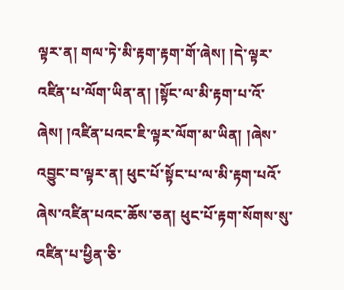ལྟར་ན། གལ་ཏེ་མི་རྟག་རྟག་གོ་ཞེས། །དེ་ལྟར་འཛིན་པ་ལོག་ཡིན་ན། །སྟོང་ལ་མི་རྟག་པ་འོ་ཞེས། །འཛིན་པའང་ཇི་ལྟར་ལོག་མ་ཡིན། །ཞེས་འབྱུང་བ་ལྟར་ན། ཕུང་པོ་སྟོང་པ་ལ་མི་རྟག་པའོ་ཞེས་འཛིན་པའང་ཆོས་ཅན། ཕུང་པོ་རྟག་སོགས་སུ་འཛིན་པ་ཕྱིན་ཅི་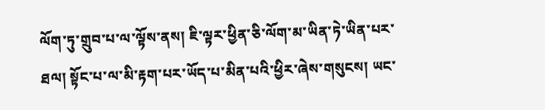ལོག་ཏུ་གྲུབ་པ་ལ་ལྟོས་ནས། ཇི་ལྟར་ཕྱིན་ཅི་ལོག་མ་ཡིན་ཏེ་ཡིན་པར་ཐལ། སྟོང་པ་ལ་མི་རྟག་པར་ཡོད་པ་མིན་པའི་ཕྱིར་ཞེས་གསུངས། ཡང་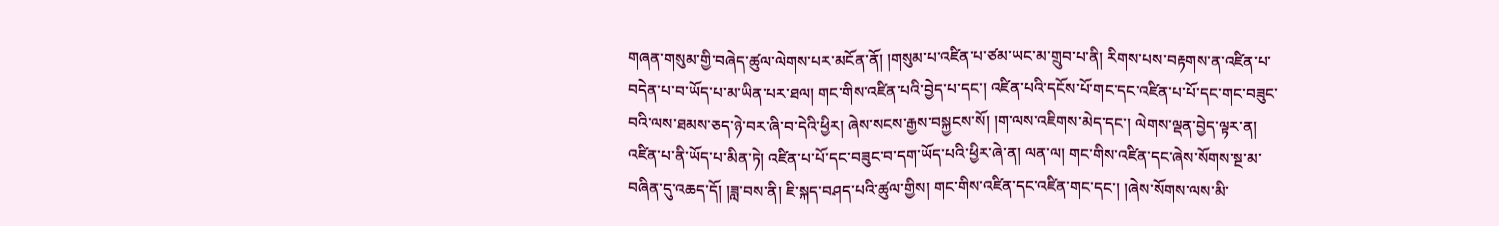གཞན་གསུམ་གྱི་བཞེད་ཚུལ་ལེགས་པར་མངོན་ནོ། །གསུམ་པ་འཛིན་པ་ཙམ་ཡང་མ་གྲུབ་པ་ནི། རིགས་པས་བརྟགས་ན་འཛིན་པ་བདེན་པ་བ་ཡོད་པ་མ་ཡིན་པར་ཐལ། གང་གིས་འཛིན་པའི་བྱེད་པ་དང་། འཛིན་པའི་དངོས་པོ་གང་དང་འཛིན་པ་པོ་དང་གང་བཟུང་བའི་ལས་ཐམས་ཅད་ཉེ་བར་ཞི་བ་དེའི་ཕྱིར། ཞེས་སངས་རྒྱས་བསྐྱངས་སོ། །ག་ལས་འཇིགས་མེད་དང་། ལེགས་ལྡན་བྱེད་ལྟར་ན། འཛིན་པ་ནི་ཡོད་པ་མིན་ཏེ། འཛིན་པ་པོ་དང་བཟུང་བ་དག་ཡོད་པའི་ཕྱིར་ཞེ་ན། ལན་ལ། གང་གིས་འཛིན་དང་ཞེས་སོགས་སྔ་མ་བཞིན་དུ་འཆད་དོ། །ཟླ་བས་ནི། ཇི་སྐད་བཤད་པའི་ཚུལ་གྱིས། གང་གིས་འཛིན་དང་འཛིན་གང་དང་། །ཞེས་སོགས་ལས་མི་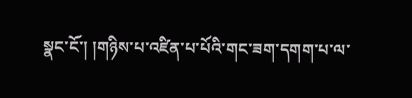སྣང་ངོ་། །གཉིས་པ་འཛིན་པ་པོའི་གང་ཟག་དགག་པ་ལ་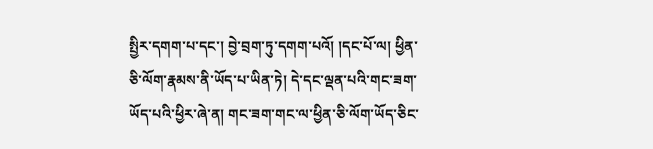སྤྱིར་དགག་པ་དང་། བྱེ་བྲག་ཏུ་དགག་པའོ། །དང་པོ་ལ། ཕྱིན་ཅི་ལོག་རྣམས་ནི་ཡོད་པ་ཡིན་ཏེ། དེ་དང་ལྡན་པའི་གང་ཟག་ཡོད་པའི་ཕྱིར་ཞེ་ན། གང་ཟག་གང་ལ་ཕྱིན་ཅི་ལོག་ཡོད་ཅིང་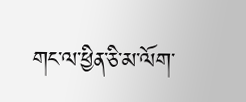གང་ལ་ཕྱིན་ཅི་མ་ལོག་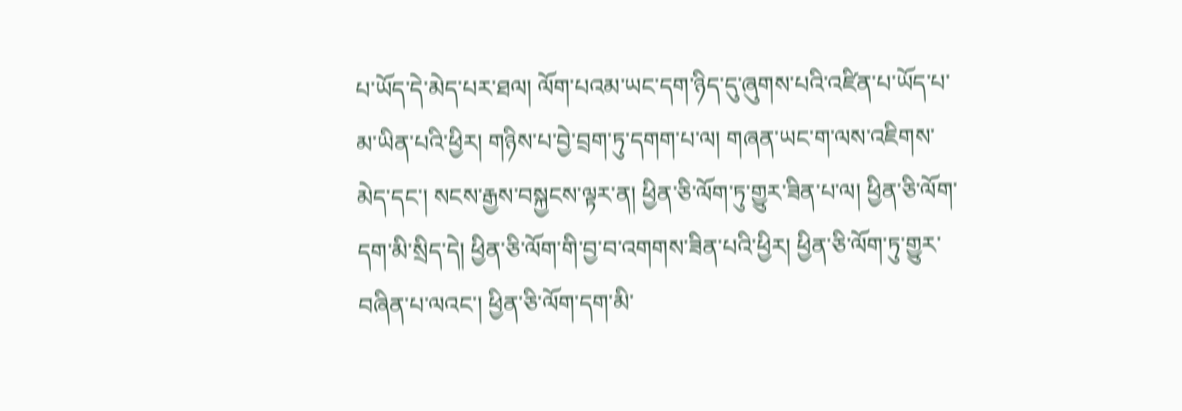པ་ཡོད་དེ་མེད་པར་ཐལ། ལོག་པའམ་ཡང་དག་ཉིད་དུ་ཞུགས་པའི་འཛིན་པ་ཡོད་པ་མ་ཡིན་པའི་ཕྱིར། གཉིས་པ་བྱེ་བྲག་ཏུ་དགག་པ་ལ། གཞན་ཡང་ག་ལས་འཇིགས་མེད་དང་། སངས་རྒྱས་བསྐྱངས་ལྟར་ན། ཕྱིན་ཅི་ལོག་ཏུ་གྱུར་ཟིན་པ་ལ། ཕྱིན་ཅི་ལོག་དག་མི་སྲིད་དེ། ཕྱིན་ཅི་ལོག་གི་བྱ་བ་འགགས་ཟིན་པའི་ཕྱིར། ཕྱིན་ཅི་ལོག་ཏུ་གྱུར་བཞིན་པ་ལའང་། ཕྱིན་ཅི་ལོག་དག་མི་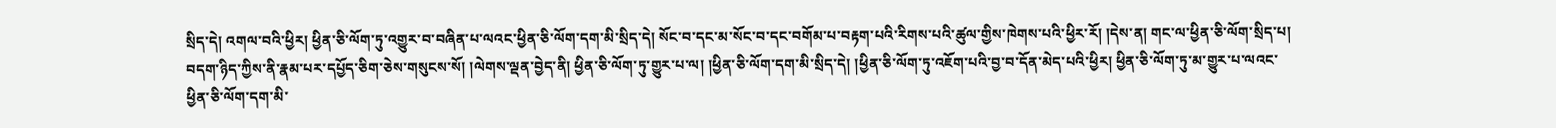སྲིད་དེ། འགལ་བའི་ཕྱིར། ཕྱིན་ཅི་ལོག་ཏུ་འགྱུར་བ་བཞིན་པ་ལའང་ཕྱིན་ཅི་ལོག་དག་མི་སྲིད་དེ། སོང་བ་དང་མ་སོང་བ་དང་བགོམ་པ་བརྟག་པའི་རིགས་པའི་ཚུལ་གྱིས་ཁེགས་པའི་ཕྱིར་རོ། །དེས་ན། གང་ལ་ཕྱིན་ཅི་ལོག་སྲིད་པ། བདག་ཉིད་ཀྱིས་ནི་རྣམ་པར་དཔྱོད་ཅིག་ཅེས་གསུངས་སོ། །ལེགས་ལྡན་བྱེད་ནི། ཕྱིན་ཅི་ལོག་ཏུ་གྱུར་པ་ལ། །ཕྱིན་ཅི་ལོག་དག་མི་སྲིད་དེ། །ཕྱིན་ཅི་ལོག་ཏུ་འཇོག་པའི་བྱ་བ་དོན་མེད་པའི་ཕྱིར། ཕྱིན་ཅི་ལོག་ཏུ་མ་གྱུར་པ་ལའང་ཕྱིན་ཅི་ལོག་དག་མི་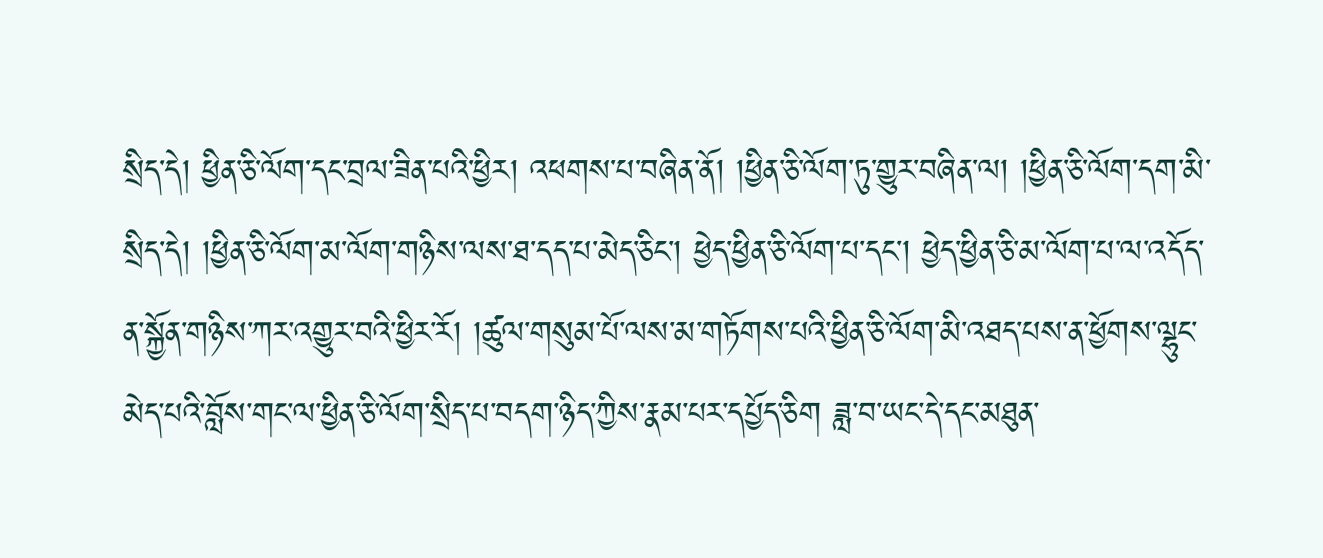སྲིད་དེ། ཕྱིན་ཅི་ལོག་དང་བྲལ་ཟིན་པའི་ཕྱིར། འཕགས་པ་བཞིན་ནོ། །ཕྱིན་ཅི་ལོག་ཏུ་གྱུར་བཞིན་ལ། །ཕྱིན་ཅི་ལོག་དག་མི་སྲིད་དེ། །ཕྱིན་ཅི་ལོག་མ་ལོག་གཉིས་ལས་ཐ་དད་པ་མེད་ཅིང་། ཕྱེད་ཕྱིན་ཅི་ལོག་པ་དང་། ཕྱེད་ཕྱིན་ཅི་མ་ལོག་པ་ལ་འདོད་ན་སྐྱོན་གཉིས་ཀར་འགྱུར་བའི་ཕྱིར་རོ། །ཚུལ་གསུམ་པོ་ལས་མ་གཏོགས་པའི་ཕྱིན་ཅི་ལོག་མི་འཐད་པས་ན་ཕྱོགས་ལྷུང་མེད་པའི་བློས་གང་ལ་ཕྱིན་ཅི་ལོག་སྲིད་པ་བདག་ཉིད་ཀྱིས་རྣམ་པར་དཔྱོད་ཅིག ཟླ་བ་ཡང་དེ་དང་མཐུན་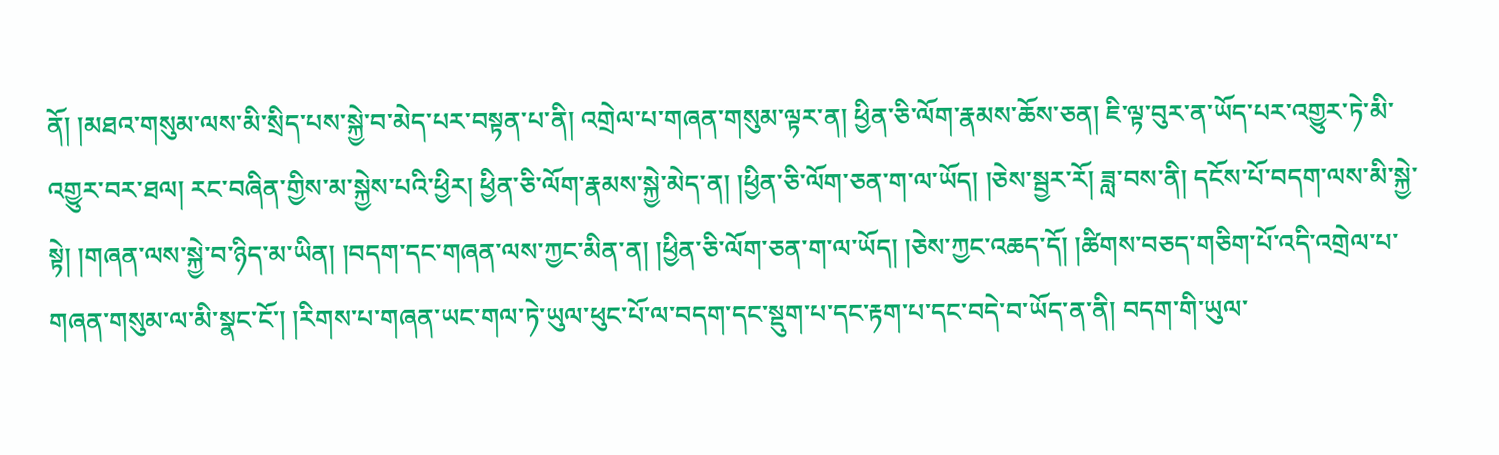ནོ། །མཐའ་གསུམ་ལས་མི་སྲིད་པས་སྐྱེ་བ་མེད་པར་བསྟན་པ་ནི། འགྲེལ་པ་གཞན་གསུམ་ལྟར་ན། ཕྱིན་ཅི་ལོག་རྣམས་ཆོས་ཅན། ཇི་ལྟ་བུར་ན་ཡོད་པར་འགྱུར་ཏེ་མི་འགྱུར་བར་ཐལ། རང་བཞིན་གྱིས་མ་སྐྱེས་པའི་ཕྱིར། ཕྱིན་ཅི་ལོག་རྣམས་སྐྱེ་མེད་ན། །ཕྱིན་ཅི་ལོག་ཅན་ག་ལ་ཡོད། །ཅེས་སྦྱར་རོ། ཟླ་བས་ནི། དངོས་པོ་བདག་ལས་མི་སྐྱེ་སྟེ། །གཞན་ལས་སྐྱེ་བ་ཉིད་མ་ཡིན། །བདག་དང་གཞན་ལས་ཀྱང་མིན་ན། །ཕྱིན་ཅི་ལོག་ཅན་ག་ལ་ཡོད། །ཅེས་ཀྱང་འཆད་དོ། །ཚིགས་བཅད་གཅིག་པོ་འདི་འགྲེལ་པ་གཞན་གསུམ་ལ་མི་སྣང་ངོ་། །རིགས་པ་གཞན་ཡང་གལ་ཏེ་ཡུལ་ཕུང་པོ་ལ་བདག་དང་སྡུག་པ་དང་རྟག་པ་དང་བདེ་བ་ཡོད་ན་ནི། བདག་གི་ཡུལ་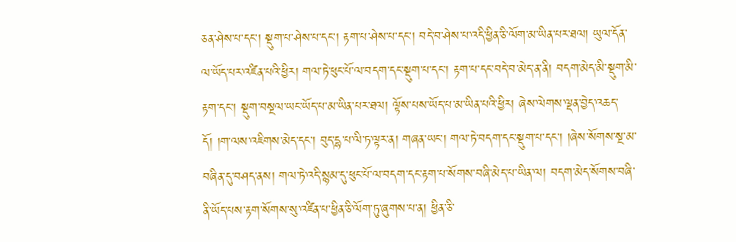ཅན་ཤེས་པ་དང་། སྡུག་པ་ཤེས་པ་དང་། རྟག་པ་ཤེས་པ་དང་། བདེ་བ་ཤེས་པ་འདི་ཕྱིན་ཅི་ལོག་མ་ཡིན་པར་ཐལ། ཡུལ་དོན་ལ་ཡོད་པར་འཛིན་པའི་ཕྱིར། གལ་ཏེ་ཕུང་པོ་ལ་བདག་དང་སྡུག་པ་དང་། རྟག་པ་དང་བདེ་བ་མེད་ན་ནི། བདག་མེད་མི་སྡུག་མི་རྟག་དང་། སྡུག་བསྔལ་ཡང་ཡོད་པ་མ་ཡིན་པར་ཐལ། ལྟོས་པས་ཡོད་པ་མ་ཡིན་པའི་ཕྱིར། ཞེས་ལེགས་ལྡན་བྱེད་འཆད་དོ། །ག་ལས་འཇིགས་མེད་དང་། བུད་དྷ་པ་ལི་ཏ་ལྟར་ན། གཞན་ཡང་། གལ་ཏེ་བདག་དང་སྡུག་པ་དང་། །ཞེས་སོགས་སྔ་མ་བཞིན་དུ་བཤད་ནས། གལ་ཏེ་འདི་སྙམ་དུ་ཕུང་པོ་ལ་བདག་དང་རྟག་པ་སོགས་བཞི་མེད་པ་ཡིན་ལ། བདག་མེད་སོགས་བཞི་ནི་ཡོད་པས་རྟག་སོགས་སུ་འཛིན་པ་ཕྱིན་ཅི་ལོག་ཏུ་ཞུགས་པ་ན། ཕྱིན་ཅི་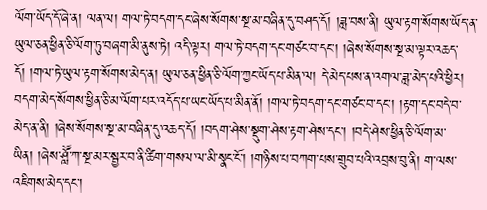ལོག་ཡོད་དོ་ཞེ་ན། ལན་ལ། གལ་ཏེ་བདག་དང་ཞེས་སོགས་སྔ་མ་བཞིན་དུ་བཤད་དོ། །ཟླ་བས་ནི། ཡུལ་རྟག་སོགས་ཡོད་ན་ཡུལ་ཅན་ཕྱིན་ཅི་ལོག་ཏུ་བཞག་མི་ནུས་ཏེ། འདི་ལྟར། གལ་ཏེ་བདག་དང་གཙང་བ་དང་། །ཞེས་སོགས་སྔ་མ་ལྟར་འཆད་དོ། །གལ་ཏེ་ཡུལ་རྟག་སོགས་མེད་ན། ཡུལ་ཅན་ཕྱིན་ཅི་ལོག་ཀྱང་ཡོད་པ་མིན་ལ། དེ་མེད་པས་ན་འགལ་ཟླ་མེད་པའི་ཕྱིར། བདག་མེད་སོགས་ཕྱིན་ཅི་མ་ལོག་པར་འདོད་པ་ཡང་ཡོད་པ་མིན་ནོ། །གལ་ཏེ་བདག་དང་གཙང་བ་དང་། །རྟག་དང་བདེ་བ་མེད་ན་ནི། །ཞེས་སོགས་སྔ་མ་བཞིན་དུ་འཆད་དོ། །བདག་ཤེས་སྡུག་ཤེས་རྟག་ཤེས་དང་། །བདེ་ཤེས་ཕྱིན་ཅི་ལོག་མ་ཡིན། །ཞེས་ཤླཽ་ཀ་སྔ་མར་སྦྱར་བ་ནི་ཚིག་གསལ་ལ་མི་སྣང་ངོ་། །གཉིས་པ་བཀག་པས་གྲུབ་པའི་འབྲས་བུ་ནི། ག་ལས་འཇིགས་མེད་དང་།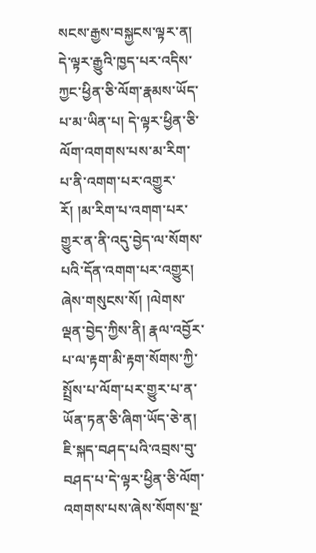སངས་རྒྱས་བསྐྱངས་ལྟར་ན། དེ་ལྟར་རྒྱུའི་ཁྱད་པར་འདིས་ཀྱང་ཕྱིན་ཅི་ལོག་རྣམས་ཡོད་པ་མ་ཡིན་པ། དེ་ལྟར་ཕྱིན་ཅི་ལོག་འགགས་པས་མ་རིག་པ་ནི་འགག་པར་འགྱུར་རོ། །མ་རིག་པ་འགག་པར་གྱུར་ན་ནི་འདུ་བྱེད་ལ་སོགས་པའི་དོན་འགག་པར་འགྱུར། ཞེས་གསུངས་སོ། །ལེགས་ལྡན་བྱེད་ཀྱིས་ནི། རྣལ་འབྱོར་པ་ལ་རྟག་མི་རྟག་སོགས་ཀྱི་སྤྲོས་པ་ལོག་པར་གྱུར་པ་ན་ཡོན་ཏན་ཅི་ཞིག་ཡོད་ཅེ་ན། ཇི་སྐད་བཤད་པའི་འབྲས་བུ་བཤད་པ་དེ་ལྟར་ཕྱིན་ཅི་ལོག་འགགས་པས་ཞེས་སོགས་སྔ་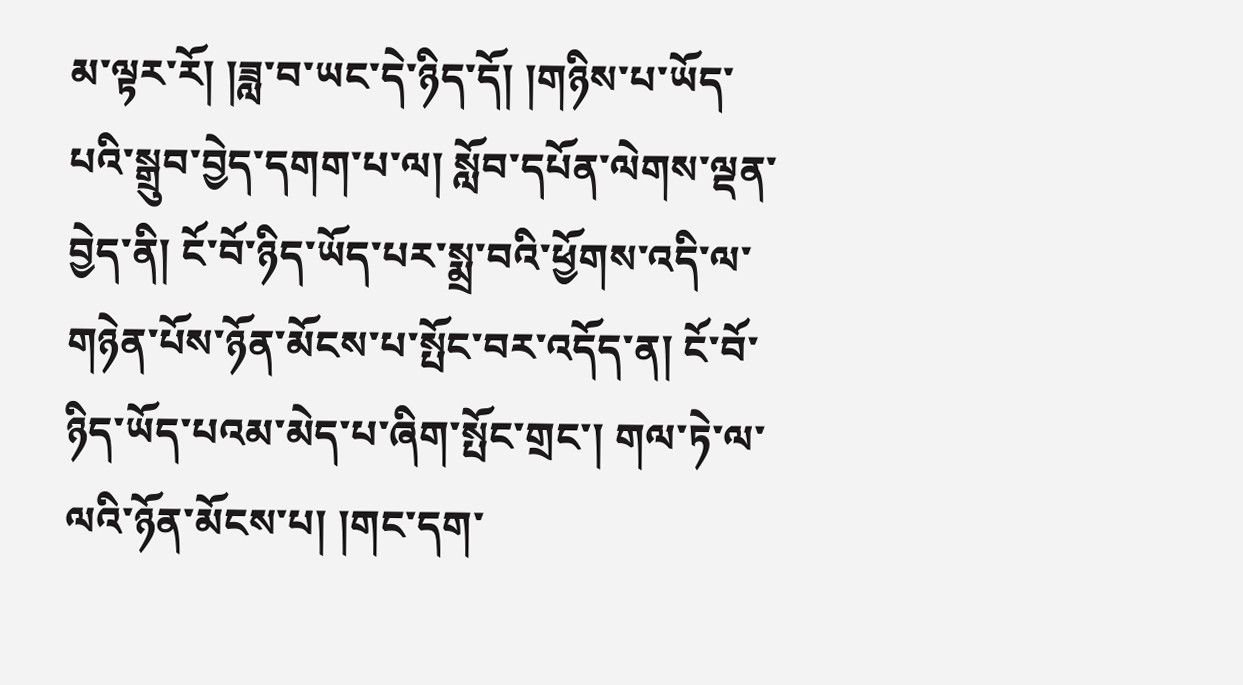མ་ལྟར་རོ། །ཟླ་བ་ཡང་དེ་ཉིད་དོ། །གཉིས་པ་ཡོད་པའི་སྒྲུབ་བྱེད་དགག་པ་ལ། སློབ་དཔོན་ལེགས་ལྡན་བྱེད་ནི། ངོ་བོ་ཉིད་ཡོད་པར་སྨྲ་བའི་ཕྱོགས་འདི་ལ་གཉེན་པོས་ཉོན་མོངས་པ་སྤོང་བར་འདོད་ན། ངོ་བོ་ཉིད་ཡོད་པའམ་མེད་པ་ཞིག་སྤོང་གྲང་། གལ་ཏེ་ལ་ལའི་ཉོན་མོངས་པ། །གང་དག་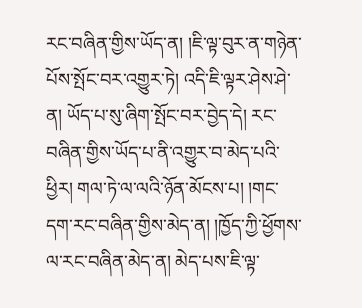རང་བཞིན་གྱིས་ཡོད་ན། །ཇི་ལྟ་བུར་ན་གཉེན་པོས་སྤོང་བར་འགྱུར་ཏེ། འདི་ཇི་ལྟར་ཤེས་ཤེ་ན། ཡོད་པ་སུ་ཞིག་སྤོང་བར་བྱེད་དེ། རང་བཞིན་གྱིས་ཡོད་པ་ནི་འགྱུར་བ་མེད་པའི་ཕྱིར། གལ་ཏེ་ལ་ལའི་ཉོན་མོངས་པ། །གང་དག་རང་བཞིན་གྱིས་མེད་ན། །ཁྱོད་ཀྱི་ཕྱོགས་ལ་རང་བཞིན་མེད་ན། མེད་པས་ཇི་ལྟ་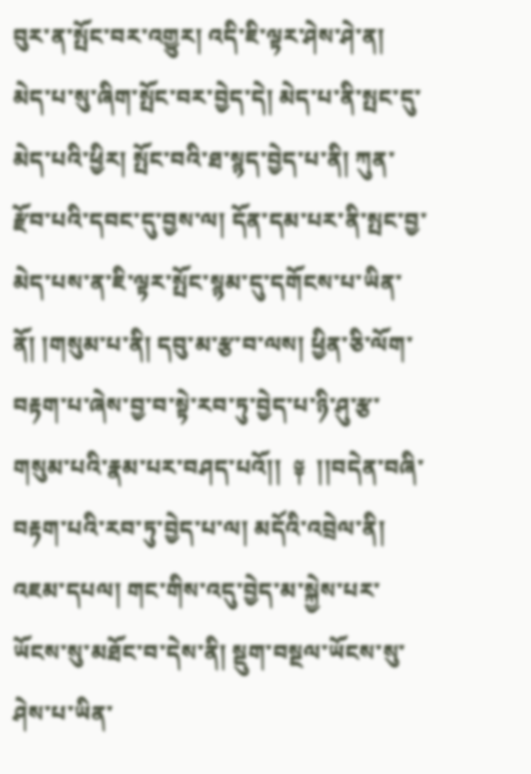བུར་ན་སྤོང་བར་འགྱུར། འདི་ཇི་ལྟར་ཤེས་ཤེ་ན། མེད་པ་སུ་ཞིག་སྤོང་བར་བྱེད་དེ། མེད་པ་ནི་སྤང་དུ་མེད་པའི་ཕྱིར། སྤོང་བའི་ཐ་སྙད་བྱེད་པ་ནི། ཀུན་རྫོབ་པའི་དབང་དུ་བྱས་ལ། དོན་དམ་པར་ནི་སྤང་བྱ་མེད་པས་ན་ཇི་ལྟར་སྤོང་སྙམ་དུ་དགོངས་པ་ཡིན་ནོ། །གསུམ་པ་ནི། དབུ་མ་རྩ་བ་ལས། ཕྱིན་ཅི་ལོག་བརྟག་པ་ཞེས་བྱ་བ་སྟེ་རབ་ཏུ་བྱེད་པ་ཉི་ཤུ་རྩ་གསུམ་པའི་རྣམ་པར་བཤད་པའོ།།  ༈  །།བདེན་བཞི་བརྟག་པའི་རབ་ཏུ་བྱེད་པ་ལ། མདོའི་འབྲེལ་ནི། འཇམ་དཔལ། གང་གིས་འདུ་བྱེད་མ་སྐྱེས་པར་ཡོངས་སུ་མཐོང་བ་དེས་ནི། སྡུག་བསྔལ་ཡོངས་སུ་ཤེས་པ་ཡིན་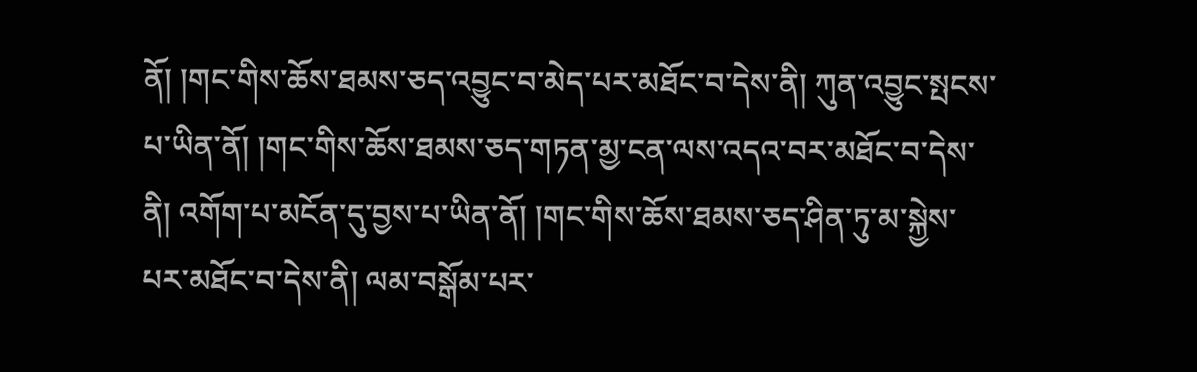ནོ། །གང་གིས་ཆོས་ཐམས་ཅད་འབྱུང་བ་མེད་པར་མཐོང་བ་དེས་ནི། ཀུན་འབྱུང་སྤངས་པ་ཡིན་ནོ། །གང་གིས་ཆོས་ཐམས་ཅད་གཏན་མྱ་ངན་ལས་འདའ་བར་མཐོང་བ་དེས་ནི། འགོག་པ་མངོན་དུ་བྱས་པ་ཡིན་ནོ། །གང་གིས་ཆོས་ཐམས་ཅད་ཤིན་ཏུ་མ་སྐྱེས་པར་མཐོང་བ་དེས་ནི། ལམ་བསྒོམ་པར་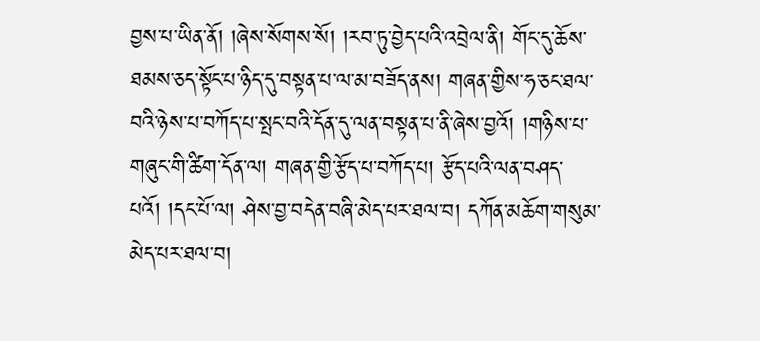བྱས་པ་ཡིན་ནོ། །ཞེས་སོགས་སོ། །རབ་ཏུ་བྱེད་པའི་འབྲེལ་ནི། གོང་དུ་ཆོས་ཐམས་ཅད་སྟོང་པ་ཉིད་དུ་བསྟན་པ་ལ་མ་བཟོད་ནས། གཞན་གྱིས་ཧ་ཅང་ཐལ་བའི་ཉེས་པ་བཀོད་པ་སྤང་བའི་དོན་དུ་ལན་བསྟན་པ་ནི་ཞེས་བྱའོ། །གཉིས་པ་གཞུང་གི་ཚིག་དོན་ལ། གཞན་གྱི་རྩོད་པ་བཀོད་པ། རྩོད་པའི་ལན་བཤད་པའོ། །དང་པོ་ལ། ཤེས་བྱ་བདེན་བཞི་མེད་པར་ཐལ་བ། དཀོན་མཆོག་གསུམ་མེད་པར་ཐལ་བ།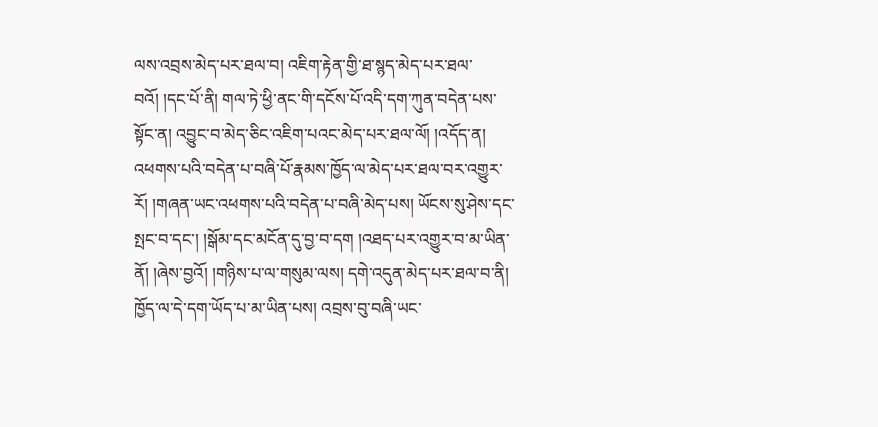ལས་འབྲས་མེད་པར་ཐལ་བ། འཇིག་རྟེན་གྱི་ཐ་སྙད་མེད་པར་ཐལ་བའོ། །དང་པོ་ནི། གལ་ཏེ་ཕྱི་ནང་གི་དངོས་པོ་འདི་དག་ཀུན་བདེན་པས་སྟོང་ན། འབྱུང་བ་མེད་ཅིང་འཇིག་པའང་མེད་པར་ཐལ་ལོ། །འདོད་ན། འཕགས་པའི་བདེན་པ་བཞི་པོ་རྣམས་ཁྱོད་ལ་མེད་པར་ཐལ་བར་འགྱུར་རོ། །གཞན་ཡང་འཕགས་པའི་བདེན་པ་བཞི་མེད་པས། ཡོངས་སུ་ཤེས་དང་སྤང་བ་དང་། །སྒོམ་དང་མངོན་དུ་བྱ་བ་དག །འཐད་པར་འགྱུར་བ་མ་ཡིན་ནོ། །ཞེས་བྱའོ། །གཉིས་པ་ལ་གསུམ་ལས། དགེ་འདུན་མེད་པར་ཐལ་བ་ནི། ཁྱོད་ལ་དེ་དག་ཡོད་པ་མ་ཡིན་པས། འབྲས་བུ་བཞི་ཡང་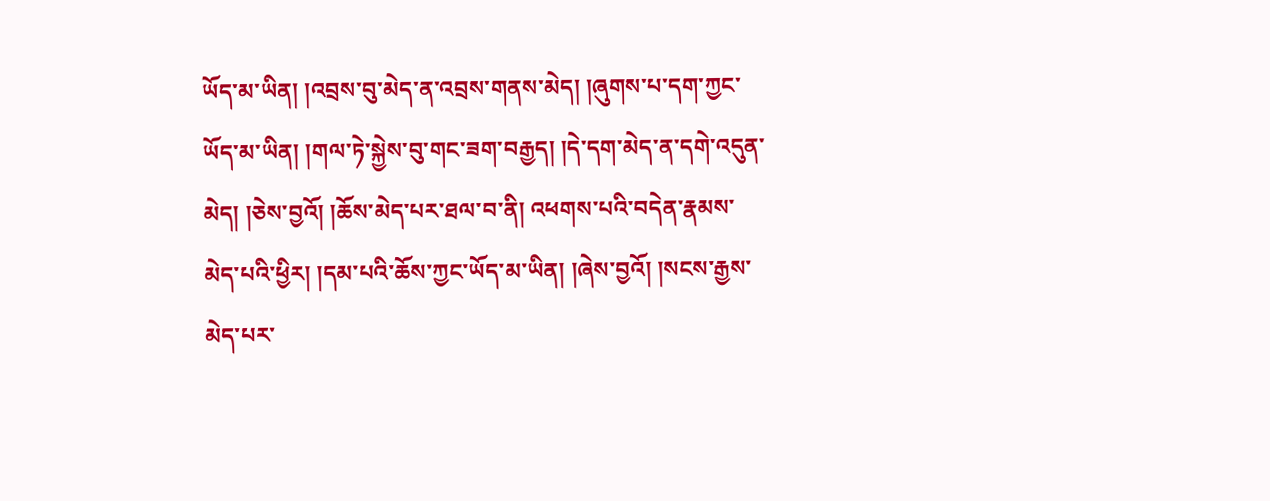ཡོད་མ་ཡིན། །འབྲས་བུ་མེད་ན་འབྲས་གནས་མེད། །ཞུགས་པ་དག་ཀྱང་ཡོད་མ་ཡིན། །གལ་ཏེ་སྐྱེས་བུ་གང་ཟག་བརྒྱད། །དེ་དག་མེད་ན་དགེ་འདུན་མེད། །ཅེས་བྱའོ། །ཆོས་མེད་པར་ཐལ་བ་ནི། འཕགས་པའི་བདེན་རྣམས་མེད་པའི་ཕྱིར། །དམ་པའི་ཆོས་ཀྱང་ཡོད་མ་ཡིན། །ཞེས་བྱའོ། །སངས་རྒྱས་མེད་པར་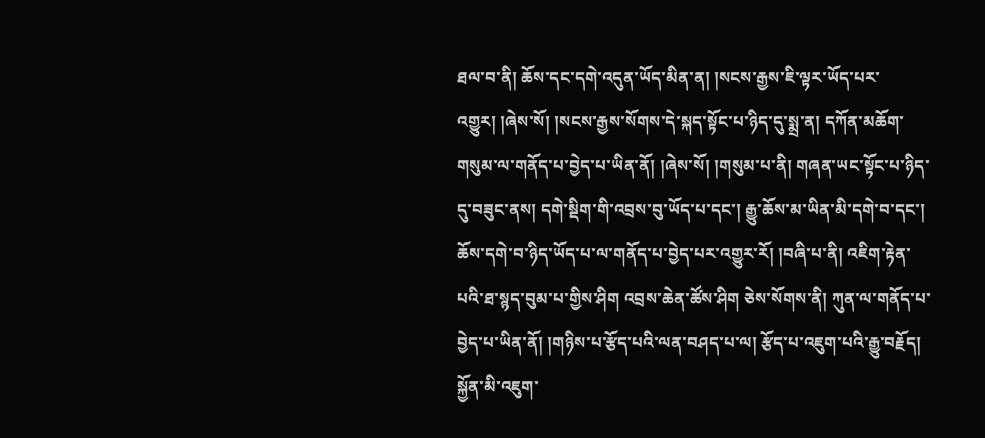ཐལ་བ་ནི། ཆོས་དང་དགེ་འདུན་ཡོད་མིན་ན། །སངས་རྒྱས་ཇི་ལྟར་ཡོད་པར་འགྱུར། །ཞེས་སོ། །སངས་རྒྱས་སོགས་དེ་སྐད་སྟོང་པ་ཉིད་དུ་སྨྲ་ན། དཀོན་མཆོག་གསུམ་ལ་གནོད་པ་བྱེད་པ་ཡིན་ནོ། །ཞེས་སོ། །གསུམ་པ་ནི། གཞན་ཡང་སྟོང་པ་ཉིད་དུ་བཟུང་ནས། དགེ་སྡིག་གི་འབྲས་བུ་ཡོད་པ་དང་། རྒྱུ་ཆོས་མ་ཡིན་མི་དགེ་བ་དང་། ཆོས་དགེ་བ་ཉིད་ཡོད་པ་ལ་གནོད་པ་བྱེད་པར་འགྱུར་རོ། །བཞི་པ་ནི། འཇིག་རྟེན་པའི་ཐ་སྙད་བུམ་པ་གྱིས་ཤིག འབྲས་ཆེན་ཚོས་ཤིག ཅེས་སོགས་ནི། ཀུན་ལ་གནོད་པ་བྱེད་པ་ཡིན་ནོ། །གཉིས་པ་རྩོད་པའི་ལན་བཤད་པ་ལ། རྩོད་པ་འཇུག་པའི་རྒྱུ་བརྗོད། སྐྱོན་མི་འཇུག་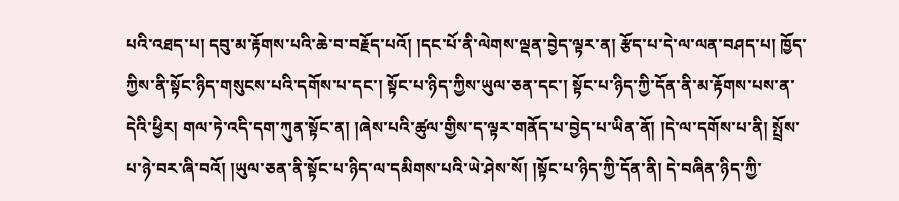པའི་འཐད་པ། དབུ་མ་རྟོགས་པའི་ཆེ་བ་བརྗོད་པའོ། །དང་པོ་ནི་ལེགས་ལྡན་བྱེད་ལྟར་ན། རྩོད་པ་དེ་ལ་ལན་བཤད་པ། ཁྱོད་ཀྱིས་ནི་སྟོང་ཉིད་གསུངས་པའི་དགོས་པ་དང་། སྟོང་པ་ཉིད་ཀྱིས་ཡུལ་ཅན་དང་། སྟོང་པ་ཉིད་ཀྱི་དོན་ནི་མ་རྟོགས་པས་ན་དེའི་ཕྱིར། གལ་ཏེ་འདི་དག་ཀུན་སྟོང་ན། །ཞེས་པའི་ཚུལ་གྱིས་ད་ལྟར་གནོད་པ་བྱེད་པ་ཡིན་ནོ། །དེ་ལ་དགོས་པ་ནི། སྤྲོས་པ་ཉེ་བར་ཞི་བའོ། །ཡུལ་ཅན་ནི་སྟོང་པ་ཉིད་ལ་དམིགས་པའི་ཡེ་ཤེས་སོ། །སྟོང་པ་ཉིད་ཀྱི་དོན་ནི། དེ་བཞིན་ཉིད་ཀྱི་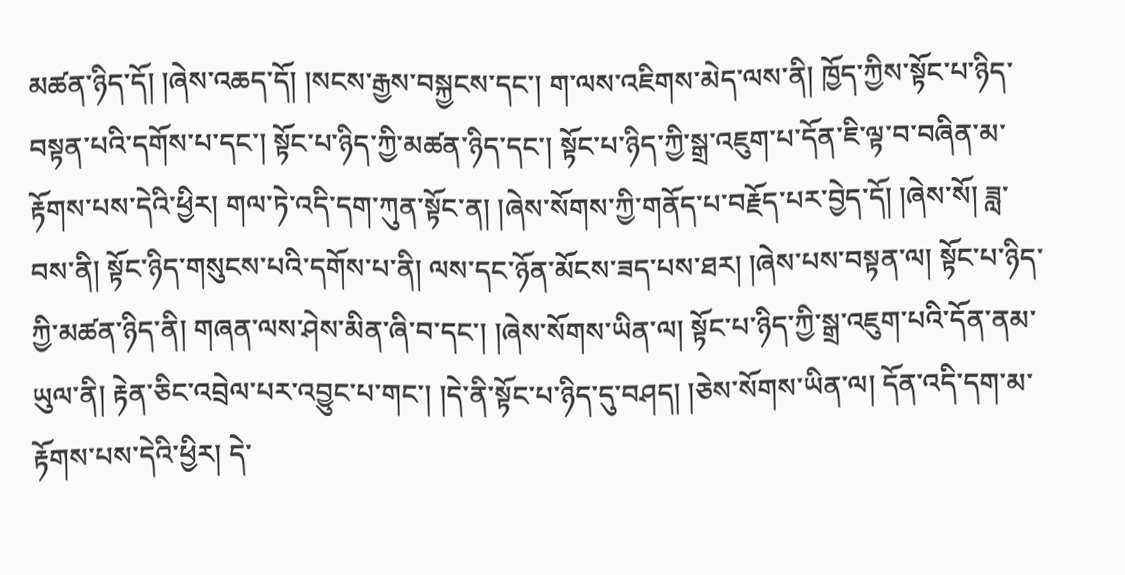མཚན་ཉིད་དོ། །ཞེས་འཆད་དོ། །སངས་རྒྱས་བསྐྱངས་དང་། ག་ལས་འཇིགས་མེད་ལས་ནི། ཁྱོད་ཀྱིས་སྟོང་པ་ཉིད་བསྟན་པའི་དགོས་པ་དང་། སྟོང་པ་ཉིད་ཀྱི་མཚན་ཉིད་དང་། སྟོང་པ་ཉིད་ཀྱི་སྒྲ་འཇུག་པ་དོན་ཇི་ལྟ་བ་བཞིན་མ་རྟོགས་པས་དེའི་ཕྱིར། གལ་ཏེ་འདི་དག་ཀུན་སྟོང་ན། །ཞེས་སོགས་ཀྱི་གནོད་པ་བརྗོད་པར་བྱེད་དོ། །ཞེས་སོ། ཟླ་བས་ནི། སྟོང་ཉིད་གསུངས་པའི་དགོས་པ་ནི། ལས་དང་ཉོན་མོངས་ཟད་པས་ཐར། །ཞེས་པས་བསྟན་ལ། སྟོང་པ་ཉིད་ཀྱི་མཚན་ཉིད་ནི། གཞན་ལས་ཤེས་མིན་ཞི་བ་དང་། །ཞེས་སོགས་ཡིན་ལ། སྟོང་པ་ཉིད་ཀྱི་སྒྲ་འཇུག་པའི་དོན་ནམ་ཡུལ་ནི། རྟེན་ཅིང་འབྲེལ་པར་འབྱུང་པ་གང་། །དེ་ནི་སྟོང་པ་ཉིད་དུ་བཤད། །ཅེས་སོགས་ཡིན་ལ། དོན་འདི་དག་མ་རྟོགས་པས་དེའི་ཕྱིར། དེ་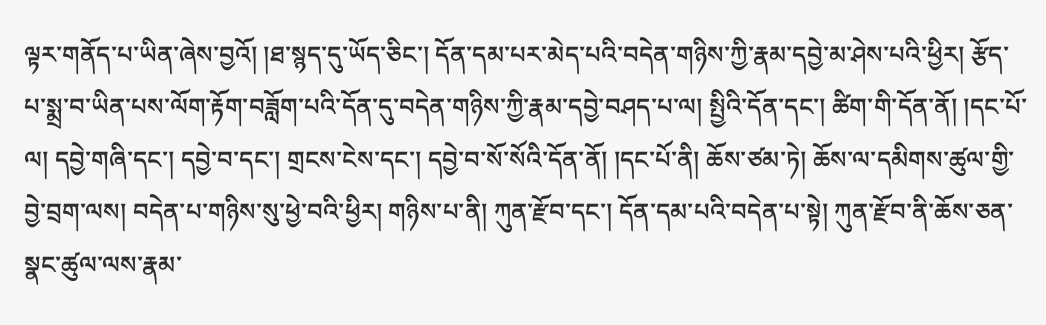ལྟར་གནོད་པ་ཡིན་ཞེས་བྱའོ། །ཐ་སྙད་དུ་ཡོད་ཅིང་། དོན་དམ་པར་མེད་པའི་བདེན་གཉིས་ཀྱི་རྣམ་དབྱེ་མ་ཤེས་པའི་ཕྱིར། རྩོད་པ་སྨྲ་བ་ཡིན་པས་ལོག་རྟོག་བཟློག་པའི་དོན་དུ་བདེན་གཉིས་ཀྱི་རྣམ་དབྱེ་བཤད་པ་ལ། སྤྱིའི་དོན་དང་། ཚིག་གི་དོན་ནོ། །དང་པོ་ལ། དབྱེ་གཞི་དང་། དབྱེ་བ་དང་། གྲངས་ངེས་དང་། དབྱེ་བ་སོ་སོའི་དོན་ནོ། །དང་པོ་ནི། ཆོས་ཙམ་ཏེ། ཆོས་ལ་དམིགས་ཚུལ་གྱི་བྱེ་བྲག་ལས། བདེན་པ་གཉིས་སུ་ཕྱེ་བའི་ཕྱིར། གཉིས་པ་ནི། ཀུན་རྫོབ་དང་། དོན་དམ་པའི་བདེན་པ་སྟེ། ཀུན་རྫོབ་ནི་ཆོས་ཅན་སྣང་ཚུལ་ལས་རྣམ་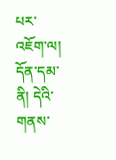པར་འཇོག་ལ། དོན་དམ་ནི། དེའི་གནས་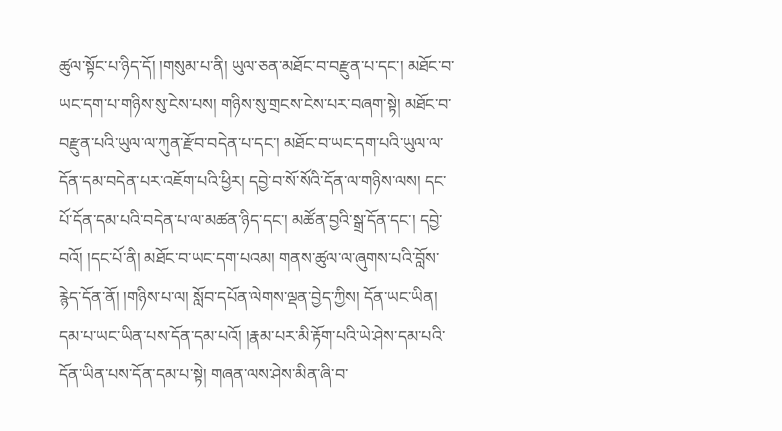ཚུལ་སྟོང་པ་ཉིད་དོ། །གསུམ་པ་ནི། ཡུལ་ཅན་མཐོང་བ་བརྫུན་པ་དང་། མཐོང་བ་ཡང་དག་པ་གཉིས་སུ་ངེས་པས། གཉིས་སུ་གྲངས་ངེས་པར་བཞག་སྟེ། མཐོང་བ་བརྫུན་པའི་ཡུལ་ལ་ཀུན་རྫོབ་བདེན་པ་དང་། མཐོང་བ་ཡང་དག་པའི་ཡུལ་ལ་དོན་དམ་བདེན་པར་འཇོག་པའི་ཕྱིར། དབྱེ་བ་སོ་སོའི་དོན་ལ་གཉིས་ལས། དང་པོ་དོན་དམ་པའི་བདེན་པ་ལ་མཚན་ཉིད་དང་། མཚོན་བྱའི་སྒྲ་དོན་དང་། དབྱེ་བའོ། །དང་པོ་ནི། མཐོང་བ་ཡང་དག་པའམ། གནས་ཚུལ་ལ་ཞུགས་པའི་བློས་རྙེད་དོན་ནོ། །གཉིས་པ་ལ། སློབ་དཔོན་ལེགས་ལྡན་བྱེད་ཀྱིས། དོན་ཡང་ཡིན། དམ་པ་ཡང་ཡིན་པས་དོན་དམ་པའོ། །རྣམ་པར་མི་རྟོག་པའི་ཡེ་ཤེས་དམ་པའི་དོན་ཡིན་པས་དོན་དམ་པ་སྟེ། གཞན་ལས་ཤེས་མིན་ཞི་བ་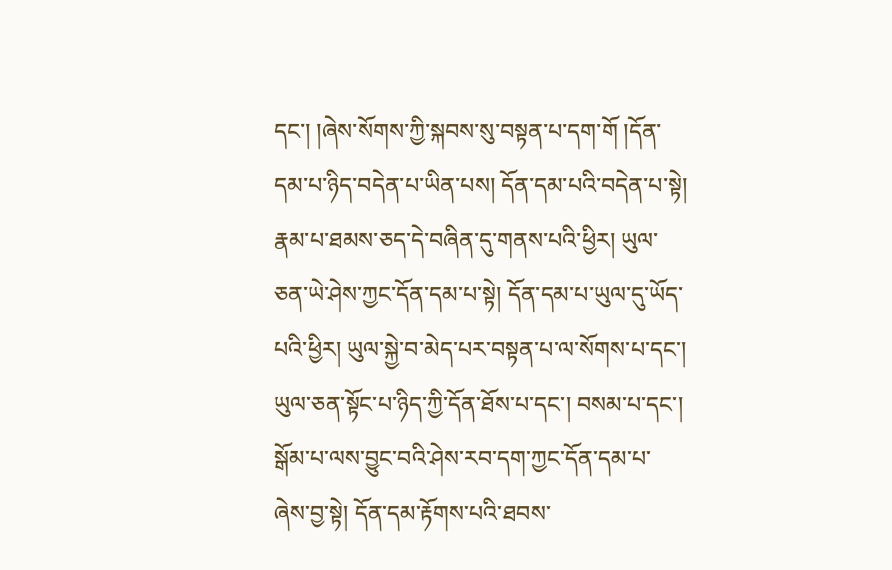དང་། །ཞེས་སོགས་ཀྱི་སྐབས་སུ་བསྟན་པ་དག་གོ །དོན་དམ་པ་ཉིད་བདེན་པ་ཡིན་པས། དོན་དམ་པའི་བདེན་པ་སྟེ། རྣམ་པ་ཐམས་ཅད་དེ་བཞིན་དུ་གནས་པའི་ཕྱིར། ཡུལ་ཅན་ཡེ་ཤེས་ཀྱང་དོན་དམ་པ་སྟེ། དོན་དམ་པ་ཡུལ་དུ་ཡོད་པའི་ཕྱིར། ཡུལ་སྐྱེ་བ་མེད་པར་བསྟན་པ་ལ་སོགས་པ་དང་། ཡུལ་ཅན་སྟོང་པ་ཉིད་ཀྱི་དོན་ཐོས་པ་དང་། བསམ་པ་དང་། སྒོམ་པ་ལས་བྱུང་བའི་ཤེས་རབ་དག་ཀྱང་དོན་དམ་པ་ཞེས་བྱ་སྟེ། དོན་དམ་རྟོགས་པའི་ཐབས་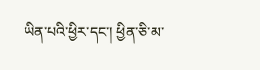ཡིན་པའི་ཕྱིར་དང་། ཕྱིན་ཅི་མ་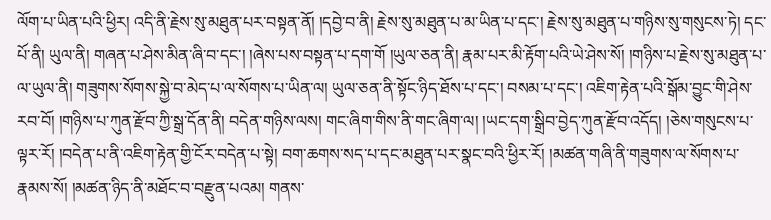ལོག་པ་ཡིན་པའི་ཕྱིར། འདི་ནི་རྗེས་སུ་མཐུན་པར་བསྟན་ནོ། །དབྱེ་བ་ནི། རྗེས་སུ་མཐུན་པ་མ་ཡིན་པ་དང་། རྗེས་སུ་མཐུན་པ་གཉིས་སུ་གསུངས་ཏེ། དང་པོ་ནི། ཡུལ་ནི། གཞན་པ་ཤེས་མིན་ཞི་བ་དང་། །ཞེས་པས་བསྟན་པ་དག་གོ །ཡུལ་ཅན་ནི། རྣམ་པར་མི་རྟོག་པའི་ཡེ་ཤེས་སོ། །གཉིས་པ་རྗེས་སུ་མཐུན་པ་ལ་ཡུལ་ནི། གཟུགས་སོགས་སྐྱེ་བ་མེད་པ་ལ་སོགས་པ་ཡིན་ལ། ཡུལ་ཅན་ནི་སྟོང་ཉིད་ཐོས་པ་དང་། བསམ་པ་དང་། འཇིག་རྟེན་པའི་སྒོམ་བྱུང་གི་ཤེས་རབ་བོ། །གཉིས་པ་ཀུན་རྫོབ་ཀྱི་སྒྲ་དོན་ནི། བདེན་གཉིས་ལས། གང་ཞིག་གིས་ནི་གང་ཞིག་ལ། །ཡང་དག་སྒྲིབ་བྱེད་ཀུན་རྫོབ་འདོད། །ཅེས་གསུངས་པ་ལྟར་རོ། །བདེན་པ་ནི་འཇིག་རྟེན་གྱི་ངོར་བདེན་པ་སྟེ། བག་ཆགས་སད་པ་དང་མཐུན་པར་སྣང་བའི་ཕྱིར་རོ། །མཚན་གཞི་ནི་གཟུགས་ལ་སོགས་པ་རྣམས་སོ། །མཚན་ཉིད་ནི་མཐོང་བ་བརྫུན་པའམ། གནས་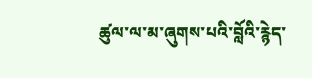ཚུལ་ལ་མ་ཞུགས་པའི་བློའི་རྙེད་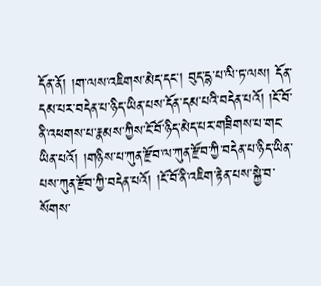དོན་ནོ། །ག་ལས་འཇིགས་མེད་དང་། བུད་དྷ་པ་ལི་ཏ་ལས། དོན་དམ་པར་བདེན་པ་ཉིད་ཡིན་པས་དོན་དམ་པའི་བདེན་པའོ། །ངོ་བོ་ནི་འཕགས་པ་རྣམས་ཀྱིས་ངོ་བོ་ཉིད་མེད་པར་གཟིགས་པ་གང་ཡིན་པའོ། །གཉིས་པ་ཀུན་རྫོབ་ལ་ཀུན་རྫོབ་ཀྱི་བདེན་པ་ཉིད་ཡིན་པས་ཀུན་རྫོབ་ཀྱི་བདེན་པའོ། །ངོ་བོ་ནི་འཇིག་རྟེན་པས་སྐྱེ་བ་སོགས་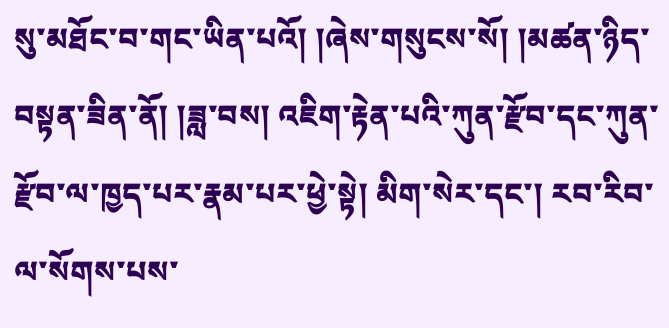སུ་མཐོང་བ་གང་ཡིན་པའོ། །ཞེས་གསུངས་སོ། །མཚན་ཉིད་བསྟན་ཟིན་ནོ། །ཟླ་བས། འཇིག་རྟེན་པའི་ཀུན་རྫོབ་དང་ཀུན་རྫོབ་ལ་ཁྱད་པར་རྣམ་པར་ཕྱེ་སྟེ། མིག་སེར་དང་། རབ་རིབ་ལ་སོགས་པས་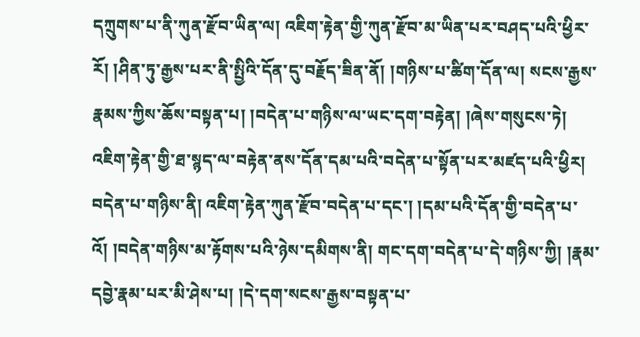དཀྲུགས་པ་ནི་ཀུན་རྫོབ་ཡིན་ལ། འཇིག་རྟེན་གྱི་ཀུན་རྫོབ་མ་ཡིན་པར་བཤད་པའི་ཕྱིར་རོ། །ཤིན་ཏུ་རྒྱས་པར་ནི་སྤྱིའི་དོན་དུ་བརྗོད་ཟིན་ནོ། །གཉིས་པ་ཚིག་དོན་ལ། སངས་རྒྱས་རྣམས་ཀྱིས་ཆོས་བསྟན་པ། །བདེན་པ་གཉིས་ལ་ཡང་དག་བརྟེན། །ཞེས་གསུངས་ཏེ། འཇིག་རྟེན་གྱི་ཐ་སྙད་ལ་བརྟེན་ནས་དོན་དམ་པའི་བདེན་པ་སྟོན་པར་མཛད་པའི་ཕྱིར། བདེན་པ་གཉིས་ནི། འཇིག་རྟེན་ཀུན་རྫོབ་བདེན་པ་དང་། །དམ་པའི་དོན་གྱི་བདེན་པ་འོ། །བདེན་གཉིས་མ་རྟོགས་པའི་ཉེས་དམིགས་ནི། གང་དག་བདེན་པ་དེ་གཉིས་ཀྱི། །རྣམ་དབྱེ་རྣམ་པར་མི་ཤེས་པ། །དེ་དག་སངས་རྒྱས་བསྟན་པ་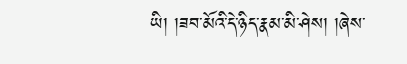ཡི། །ཟབ་མོའི་དེ་ཉིད་རྣམ་མི་ཤེས། །ཞེས་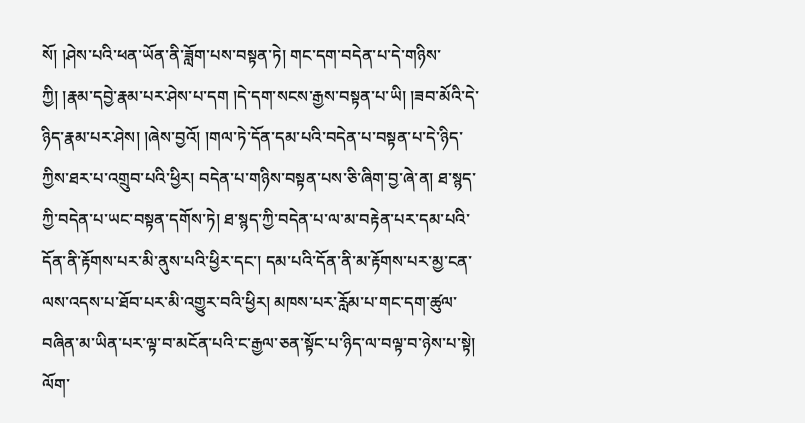སོ། །ཤེས་པའི་ཕན་ཡོན་ནི་ཟློག་པས་བསྟན་ཏེ། གང་དག་བདེན་པ་དེ་གཉིས་ཀྱི། །རྣམ་དབྱེ་རྣམ་པར་ཤེས་པ་དག །དེ་དག་སངས་རྒྱས་བསྟན་པ་ཡི། །ཟབ་མོའི་དེ་ཉིད་རྣམ་པར་ཤེས། །ཞེས་བྱའོ། །གལ་ཏེ་དོན་དམ་པའི་བདེན་པ་བསྟན་པ་དེ་ཉིད་ཀྱིས་ཐར་པ་འགྲུབ་པའི་ཕྱིར། བདེན་པ་གཉིས་བསྟན་པས་ཅི་ཞིག་བྱ་ཞེ་ན། ཐ་སྙད་ཀྱི་བདེན་པ་ཡང་བསྟན་དགོས་ཏེ། ཐ་སྙད་ཀྱི་བདེན་པ་ལ་མ་བརྟེན་པར་དམ་པའི་དོན་ནི་རྟོགས་པར་མི་ནུས་པའི་ཕྱིར་དང་། དམ་པའི་དོན་ནི་མ་རྟོགས་པར་མྱ་ངན་ལས་འདས་པ་ཐོབ་པར་མི་འགྱུར་བའི་ཕྱིར། མཁས་པར་རློམ་པ་གང་དག་ཚུལ་བཞིན་མ་ཡིན་པར་ལྟ་བ་མངོན་པའི་ང་རྒྱལ་ཅན་སྟོང་པ་ཉིད་ལ་བལྟ་བ་ཉེས་པ་སྟེ། ལོག་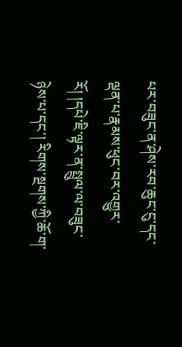པར་བཟུང་ན་ཤེས་རབ་ཆུང་ངུ་དང་ལྡན་པ་རྣམས་ཕུང་བར་འགྱུར་རོ། །དཔེ་ཇི་ལྟར་ན་སྤྲུལ་ལ་བཟུང་ཉེས་པ་དང་། རིགས་སྔགས་ཀྱི་ཆོ་ག་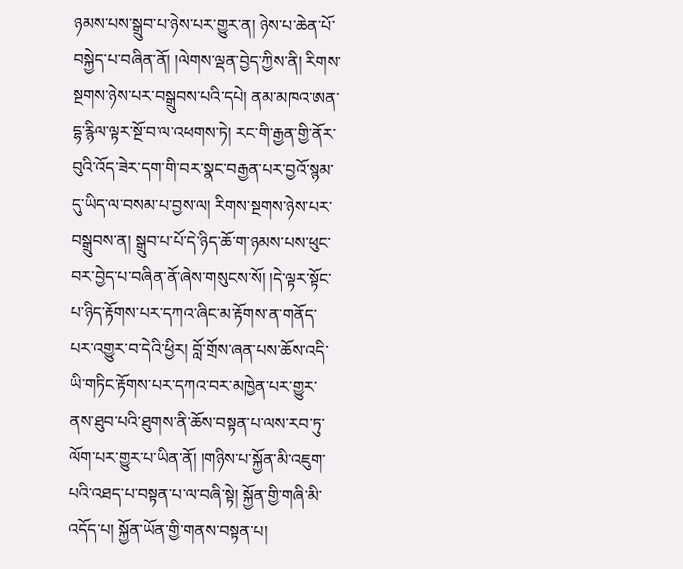ཉམས་པས་སྒྲུབ་པ་ཉེས་པར་གྱུར་ན། ཉེས་པ་ཆེན་པོ་བསྐྱེད་པ་བཞིན་ནོ། །ལེགས་ལྡན་བྱེད་ཀྱིས་ནི། རིགས་སྔགས་ཉེས་པར་བསྒྲུབས་པའི་དཔེ། ནམ་མཁའ་ཨན་དྷ་རྙིལ་ལྟར་སྔོ་བ་ལ་འཕགས་ཏེ། རང་གི་རྒྱན་གྱི་ནོར་བུའི་འོད་ཟེར་དག་གི་བར་སྣང་བརྒྱན་པར་བྱའོ་སྙམ་དུ་ཡིད་ལ་བསམ་པ་བྱས་ལ། རིགས་སྔགས་ཉེས་པར་བསྒྲུབས་ན། སྒྲུབ་པ་པོ་དེ་ཉིད་ཆོ་ག་ཉམས་པས་ཕུང་བར་བྱེད་པ་བཞིན་ནོ་ཞེས་གསུངས་སོ། །དེ་ལྟར་སྟོང་པ་ཉིད་རྟོགས་པར་དཀའ་ཞིང་མ་རྟོགས་ན་གནོད་པར་འགྱུར་བ་དེའི་ཕྱིར། བློ་གྲོས་ཞན་པས་ཆོས་འདི་ཡི་གཏིང་རྟོགས་པར་དཀའ་བར་མཁྱེན་པར་གྱུར་ནས་ཐུབ་པའི་ཐུགས་ནི་ཆོས་བསྟན་པ་ལས་རབ་ཏུ་ལོག་པར་གྱུར་པ་ཡིན་ནོ། །གཉིས་པ་སྐྱོན་མི་འཇུག་པའི་འཐད་པ་བསྟན་པ་ལ་བཞི་སྟེ། སྐྱོན་གྱི་གཞི་མི་འདོད་པ། སྐྱོན་ཡོན་གྱི་གནས་བསྟན་པ།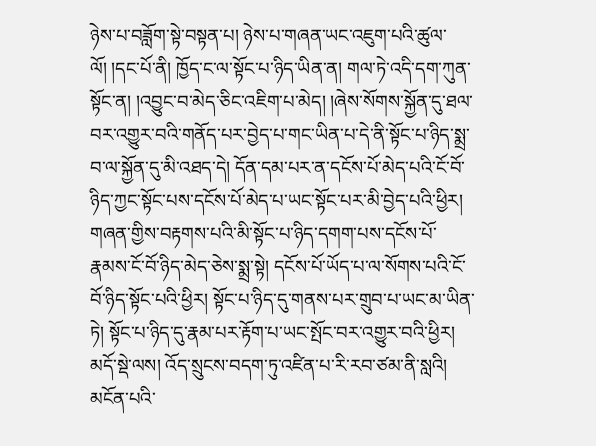ཉེས་པ་བཟློག་སྟེ་བསྟན་པ། ཉེས་པ་གཞན་ཡང་འཇུག་པའི་ཚུལ་ལོ། །དང་པོ་ནི། ཁྱོད་ང་ལ་སྟོང་པ་ཉིད་ཡིན་ན། གལ་ཏེ་འདི་དག་ཀུན་སྟོང་ན། །འབྱུང་བ་མེད་ཅིང་འཇིག་པ་མེད། །ཞེས་སོགས་སྐྱོན་དུ་ཐལ་བར་འགྱུར་བའི་གནོད་པར་བྱེད་པ་གང་ཡིན་པ་དེ་ནི་སྟོང་པ་ཉིད་སྨྲ་བ་ལ་སྐྱོན་དུ་མི་འཐད་དེ། དོན་དམ་པར་ན་དངོས་པོ་མེད་པའི་ངོ་བོ་ཉིད་ཀྱང་སྟོང་པས་དངོས་པོ་མེད་པ་ཡང་སྟོང་པར་མི་བྱེད་པའི་ཕྱིར། གཞན་གྱིས་བརྟགས་པའི་མི་སྟོང་པ་ཉིད་དགག་པས་དངོས་པོ་རྣམས་ངོ་བོ་ཉིད་མེད་ཅེས་སྨྲ་སྟེ། དངོས་པོ་ཡོད་པ་ལ་སོགས་པའི་ངོ་བོ་ཉིད་སྟོང་པའི་ཕྱིར། སྟོང་པ་ཉིད་དུ་གནས་པར་གྲུབ་པ་ཡང་མ་ཡིན་ཏེ། སྟོང་པ་ཉིད་དུ་རྣམ་པར་རྟོག་པ་ཡང་སྤོང་བར་འགྱུར་བའི་ཕྱིར། མདོ་སྡེ་ལས། འོད་སྲུངས་བདག་ཏུ་འཛིན་པ་རི་རབ་ཙམ་ནི་སླའི། མངོན་པའི་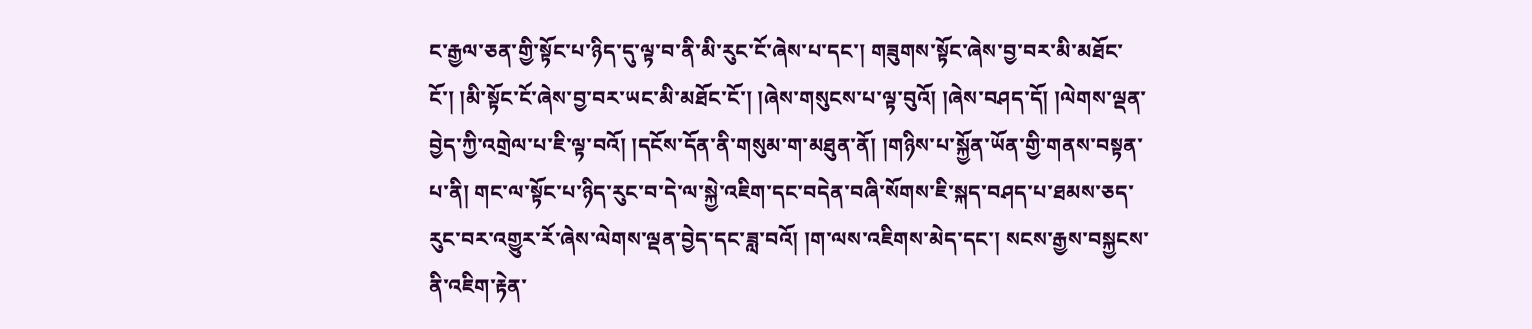ང་རྒྱལ་ཅན་གྱི་སྟོང་པ་ཉིད་དུ་ལྟ་བ་ནི་མི་རུང་ངོ་ཞེས་པ་དང་། གཟུགས་སྟོང་ཞེས་བྱ་བར་མི་མཐོང་ངོ་། །མི་སྟོང་ངོ་ཞེས་བྱ་བར་ཡང་མི་མཐོང་ངོ་། །ཞེས་གསུངས་པ་ལྟ་བུའོ། །ཞེས་བཤད་དོ། །ལེགས་ལྡན་བྱེད་ཀྱི་འགྲེལ་པ་ཇི་ལྟ་བའོ། །དངོས་དོན་ནི་གསུམ་ག་མཐུན་ནོ། །གཉིས་པ་སྐྱོན་ཡོན་གྱི་གནས་བསྟན་པ་ནི། གང་ལ་སྟོང་པ་ཉིད་རུང་བ་དེ་ལ་སྐྱེ་འཇིག་དང་བདེན་བཞི་སོགས་ཇི་སྐད་བཤད་པ་ཐམས་ཅད་རུང་བར་འགྱུར་རོ་ཞེས་ལེགས་ལྡན་བྱེད་དང་ཟླ་བའོ། །ག་ལས་འཇིགས་མེད་དང་། སངས་རྒྱས་བསྐྱངས་ནི་འཇིག་རྟེན་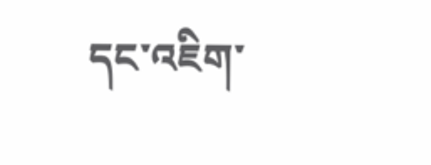དང་འཇིག་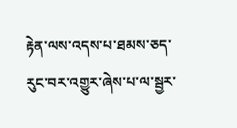རྟེན་ལས་འདས་པ་ཐམས་ཅད་རུང་བར་འགྱུར་ཞེས་པ་ལ་སྦྱར་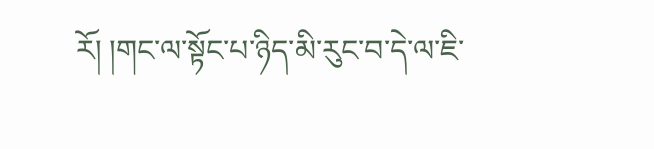རོ། །གང་ལ་སྟོང་པ་ཉིད་མི་རུང་བ་དེ་ལ་ཇི་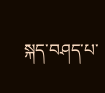སྐད་བཤད་པ་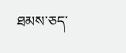ཐམས་ཅད་